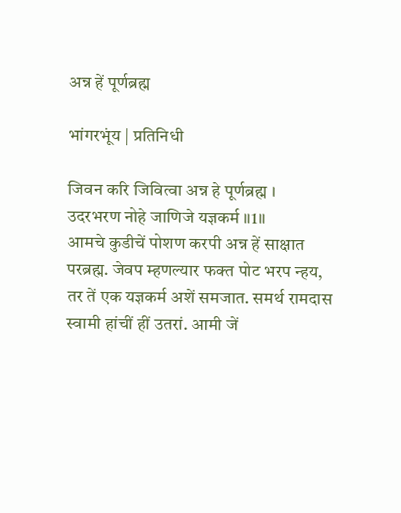अन्न हें पूर्णब्रह्म

भांगरभूंय | प्रतिनिधी

जिवन करि जिवित्वा अन्न हे पूर्णब्रह्म ।
उदरभरण नोहे जाणिजे यज्ञकर्म ॥1॥
आमचे कुडीचें पोशण करपी अन्न हें साक्षात परब्रह्म. जेवप म्हणल्यार फक्त पोट भरप न्हय, तर तें एक यज्ञकर्म अशें समजात. समर्थ रामदास स्वामी हांचीं हीं उतरां. आमी जें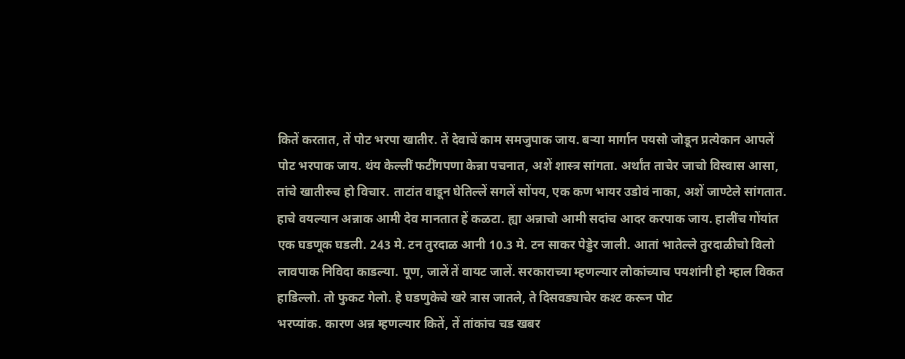कितें करतात, तें पोट भरपा खातीर. तें देवाचें काम समजुपाक जाय. बऱ्या मार्गान पयसो जोडून प्रत्येकान आपलें पोट भरपाक जाय. थंय केल्लीं फटींगपणा केन्ना पचनात, अशें शास्त्र सांगता. अर्थांत ताचेर जाचो विस्वास आसा, तांचे खातीरुच हो विचार. ताटांत वाडून घेतिल्लें सगलें सोंपय, एक कण भायर उडोवं नाका, अशें जाण्टेले सांगतात. हाचे वयल्यान अन्नाक आमी देव मानतात हें कळटा. ह्या अन्नाचो आमी सदांच आदर करपाक जाय. हालींच गोंयांत एक घडणूक घडली. 243 मे. टन तुरदाळ आनी 10.3 मे. टन साकर पेड्डेर जाली. आतां भातेल्ले तुरदाळीचो विलो लावपाक निविदा काडल्या. पूण, जालें तें वायट जालें. सरकाराच्या म्हणल्यार लोकांच्याच पयशांनी हो म्हाल विकत हाडिल्लो. तो फुकट गेलो. हे घडणुकेचे खरे त्रास जातले, ते दिसवड्याचेर कश्ट करून पोट
भरप्यांक. कारण अन्न म्हणल्यार कितें, तें तांकांच चड खबर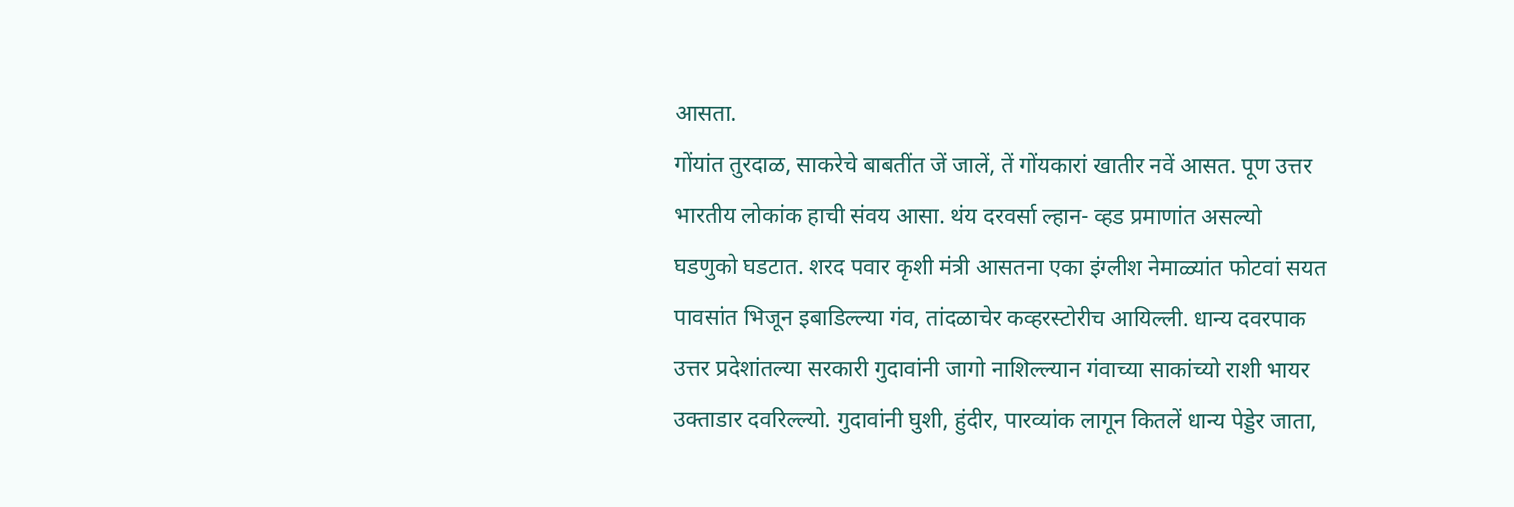आसता.
गोंयांत तुरदाळ, साकरेचे बाबतींत जें जालें, तें गोंयकारां खातीर नवें आसत. पूण उत्तर भारतीय लोकांक हाची संवय आसा. थंय दरवर्सा ल्हान- व्हड प्रमाणांत असल्यो घडणुको घडटात. शरद पवार कृशी मंत्री आसतना एका इंग्लीश नेमाळ्यांत फोटवां सयत पावसांत भिजून इबाडिल्ल्या गंव, तांदळाचेर कव्हरस्टोरीच आयिल्ली. धान्य दवरपाक उत्तर प्रदेशांतल्या सरकारी गुदावांनी जागो नाशिल्ल्यान गंवाच्या साकांच्यो राशी भायर उक्ताडार दवरिल्ल्यो. गुदावांनी घुशी, हुंदीर, पारव्यांक लागून कितलें धान्य पेड्डेर जाता,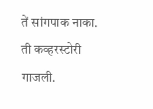तें सांगपाक नाका. ती कव्हरस्टोरी गाजली.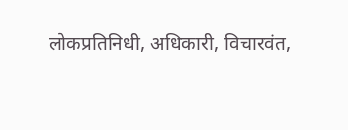लोकप्रतिनिधी, अधिकारी, विचारवंत,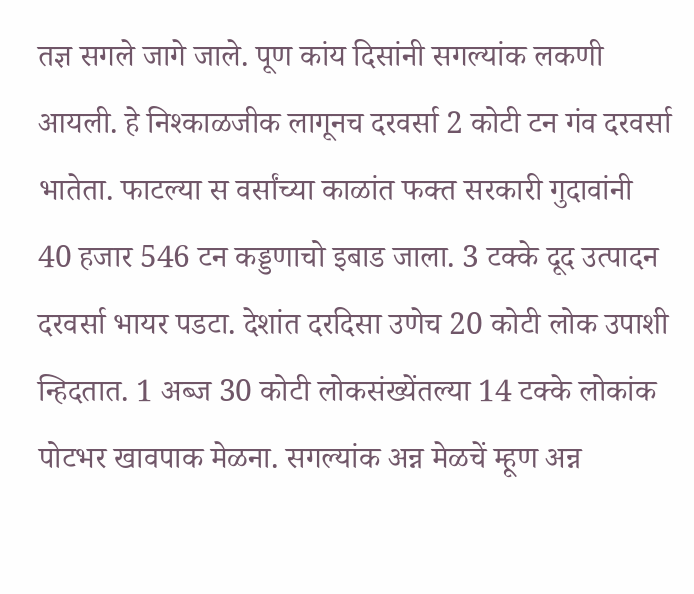तज्ञ सगले जागे जाले. पूण कांय दिसांनी सगल्यांक लकणी आयली. हे निश्काळजीक लागूनच दरवर्सा 2 कोटी टन गंव दरवर्सा भातेता. फाटल्या स वर्सांच्या काळांत फक्त सरकारी गुदावांनी 40 हजार 546 टन कड्डणाचो इबाड जाला. 3 टक्के दूद उत्पादन दरवर्सा भायर पडटा. देशांत दरदिसा उणेच 20 कोटी लोक उपाशी न्हिदतात. 1 अब्ज 30 कोटी लोकसंख्येंतल्या 14 टक्के लोकांक पोटभर खावपाक मेळना. सगल्यांक अन्न मेळचें म्हूण अन्न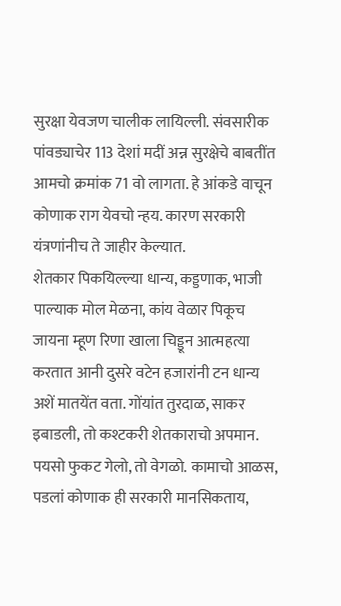सुरक्षा येवजण चालीक लायिल्ली. संवसारीक पांवड्याचेर 113 देशां मदीं अन्न सुरक्षेचे बाबतींत आमचो क्रमांक 71 वो लागता. हे आंकडे वाचून कोणाक राग येवचो न्हय. कारण सरकारी यंत्रणांनीच ते जाहीर केल्यात.
शेतकार पिकयिल्ल्या धान्य, कड्डणाक, भाजी पाल्याक मोल मेळना, कांय वेळार पिकूच जायना म्हूण रिणा खाला चिड्डून आत्महत्या करतात आनी दुसरे वटेन हजारांनी टन धान्य अशें मातयेंत वता. गोंयांत तुरदाळ, साकर इबाडली, तो कश्टकरी शेतकाराचो अपमान. पयसो फुकट गेलो, तो वेगळो. कामाचो आळस, पडलां कोणाक ही सरकारी मानसिकताय,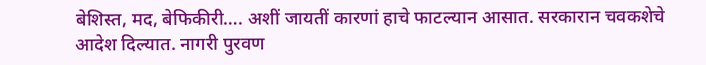बेशिस्त, मद, बेफिकीरी…. अशीं जायतीं कारणां हाचे फाटल्यान आसात. सरकारान चवकशेचे आदेश दिल्यात. नागरी पुरवण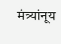मंत्र्यांनूय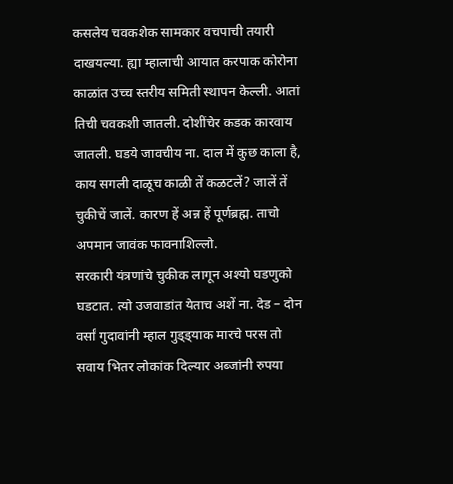कसलेय चवकशेक सामकार वचपाची तयारी दाखयल्या. ह्या म्हालाची आयात करपाक कोरोना काळांत उच्च स्तरीय समिती स्थापन केल्ली. आतां तिची चवकशी जातली. दोशींचेर कडक कारवाय जातली. घडये जावचीय ना. दाल में कुछ काला है, काय सगली दाळूच काळी तें कळटलें? जालें तें चुकीचें जालें. कारण हें अन्न हें पूर्णब्रह्म. ताचो अपमान जावंक फावनाशिल्लो.
सरकारी यंत्रणांचे चुकीक लागून अश्यो घडणुको घडटात. त्यो उजवाडांत येताच अशें ना. देड – दोन वर्सां गुदावांनी म्हाल गुड्ड्याक मारचे परस तो सवाय भितर लोकांक दिल्यार अब्जांनी रुपया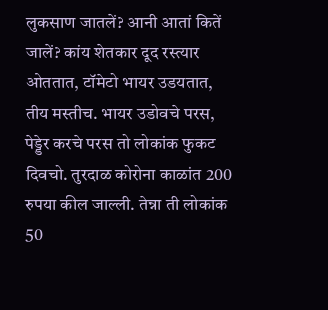लुकसाण जातलें? आनी आतां कितें जालें? कांय शेतकार दूद रस्त्यार ओततात, टॉमेटो भायर उडयतात, तीय मस्तीच. भायर उडोवचे परस, पेड्डेर करचे परस तो लोकांक फुकट दिवचो. तुरदाळ कोरोना काळांत 200 रुपया कील जाल्ली. तेन्ना ती लोकांक 50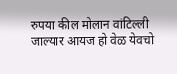रुपया कील मोलान वांटिल्ली जाल्यार आयज हो वेळ येवचो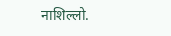नाशिल्लो.